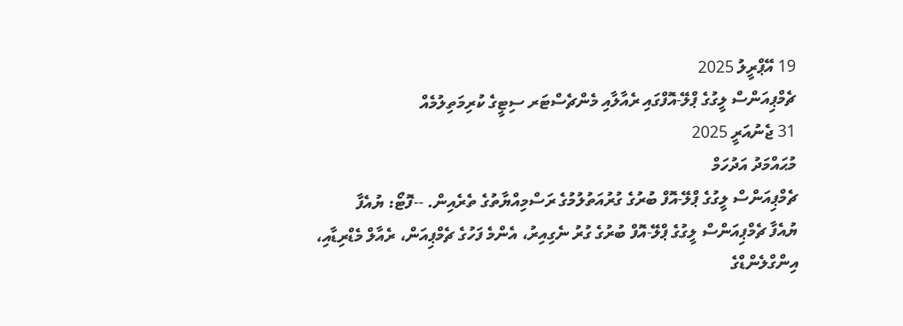19 އޭޕްރީލު 2025
ޗެމްޕިއަންސް ލީގުގެ ޕްލޭ-އޮފްގައި ރެއާލާއި މެންޗެސްޓަރ ސިޓީގެ ކުރިމަތިލުމެއް
31 ޖެނުއަރީ 2025
މުޙައްމަދު އަދުހަމް
ޗެމްޕިއަންސް ލީގުގެ ޕްލޭ-އޮފް ބުރުގެ ގުރުއަތުލުމުގެ ރަސްމިއްޔާތުގެ ތެރެއިން. --ފޮޓޯ: ޔުއެފާ
ޔުއެފާ ޗެމްޕިއަންސް ލީގުގެ ޕްލޭ-އޮފް ބުރުގެ ގުރު ނެގިއިރު، އެންމެ ފަހުގެ ޗެމްޕިއަން، ރެއާލް މެޑްރިޑާއި، އިންގްލެންޑްގެ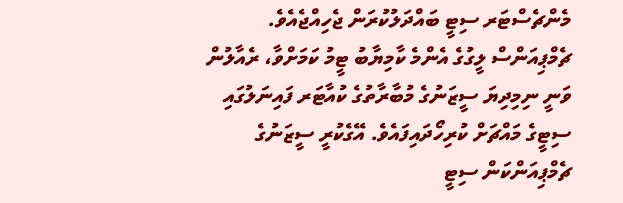މެންޗެސްޓަރ ސިޓީ ބައްދަލުކުރަން ޖެހިއްޖެއެވެ.
ޗެމްޕިއަންސް ލީގުގެ އެންމެ ކާމިޔާބު ޓީމު ކަމަށްވާ، ރެއާލުން ވަނީ ނިމިދިޔަ ސީޒަނުގެ މުބާރާތުގެ ކުއާޓަރ ފައިނަލުގައި ސިޓީގެ މައްޗަށް ކުރިހޯދައިފައެވެ. އޭގެކުރީ ސީޒަނުގެ ޗެމްޕިއަންކަން ސިޓީ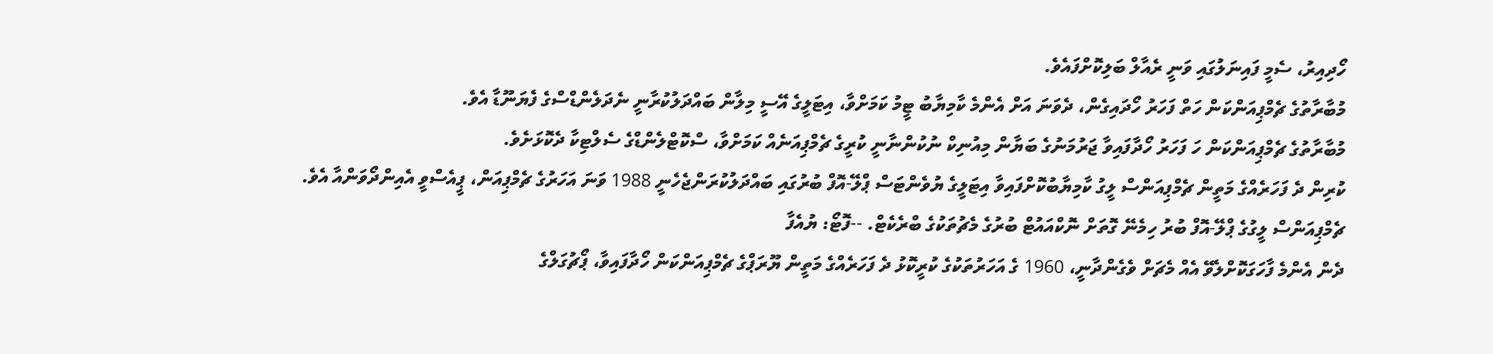ހޯދިއިރު، ސެމީ ފައިނަލުގައި ވަނީ ރެއާލް ބަލިކޮށްފައެވެ.
މުބާރާތުގެ ޗެމްޕިއަންކަން ހަތް ފަހަރު ހޯދައިގެން، ދެވަނަ އަށް އެންމެ ކާމިޔާބު ޓީމު ކަމަށްވާ، އިޓަލީގެ އޭސީ މިލާން ބައްދަލުކުރާނީ ނެދަލެންޑްސްގެ ފެޔަނޫޑާ އެވެ.
މުބާރާތުގެ ޗެމްޕިއަންކަން ހަ ފަހަރު ހޯދާފައިވާ ޖަރުމަނުގެ ބަޔާން މިއުނިކް ނުކުންނާނީ ކުރީގެ ޗެމްޕިއަނެއް ކަމަށްވާ، ސްކޮޓްލެންޑްގެ ސެލްޓިކާ ދެކޮޅަށެވެ.
ކުރިން ދެ ފަހަރެއްގެ މަތީން ޗެމްޕިއަންސް ލީގު ކާމިޔާބުކޮށްފައިވާ އިޓަލީގެ ޔުވެންޓަސް ޕްލޭ-އޮފް ބުރުގައި ބައްދަލުކުރަންޖެހެނީ 1988 ވަނަ އަހަރުގެ ޗެމްޕިއަން، ޕީއެސްވީ އެއިންދޯވަންއާ އެވެ.
ޗެމްޕިއަންސް ލީގުގެ ޕްލޭ-އޮފް ބުރު ހިމެނޭ ގޮތަށް ނޮކްއައުޓް ބުރުގެ މެޗުތަކުގެ ބްރެކެޓް. --ފޮޓޯ: ޔުއެފާ
ދެން އެންމެ ފާހަގަކޮށްލެވޭ އެއް މެޗަށް ވެގެންދާނީ، 1960 ގެ އަހަރުތަކުގެ ކުރީކޮޅު ދެ ފަހަރެއްގެ މަތީން ޔޫރަޕްގެ ޗެމްޕިއަންކަން ހޯދާފައިވާ، ޕޯޗުގަލްގެ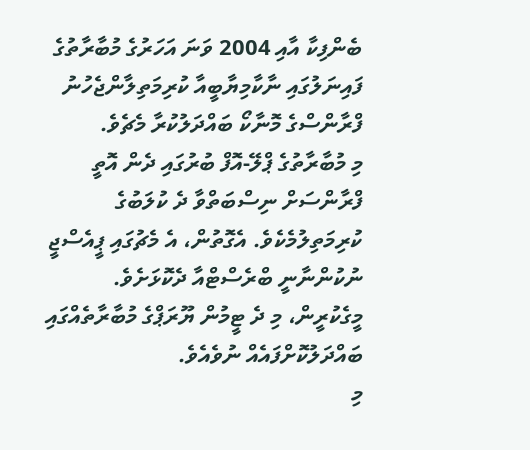ބެންފިކާ އާއި 2004 ވަނަ އަހަރުގެ މުބާރާތުގެ ފައިނަލުގައި ނާކާމިޔާބީއާ ކުރިމަތިލާންޖެހުނު ފްރާންސްގެ މޮނާކޯ ބައްދަލުކުރާ މެޗެވެ.
މި މުބާރާތުގެ ޕްލޭ-އޮފް ބުރުގައި ދެން އޮތީ ފްރާންސަށް ނިސްބަތްވާ ދެ ކުލަބުގެ ކުރިމަތިލުމެކެވެ. އެގޮތުން، އެ މެޗުގައި ޕީއެސްޖީ ނުކުންނާނީ ބްރެސްޓްއާ ދެކޮޅަށެވެ. މީގެކުރީން، މި ދެ ޓީމުން ޔޫރަޕްގެ މުބާރާތެއްގައި ބައްދަލުކޮށްފައެއް ނުވެއެވެ.
މި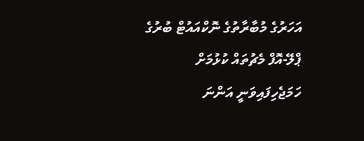އަހަރުގެ މުބާރާތުގެ ނޮކްއައުޓް ބުރުގެ ޕްލޭ-އޮފް މެޗުތައް ކުޅުމަށް ހަމަޖެހިފައިވަނީ އަންނަ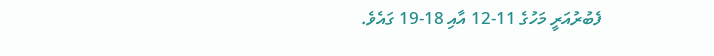ފެބުރުއަރީ މަހުގެ 11-12 އާއި 18-19 ގައެވެ.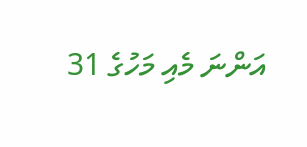އަންނަ މެއި މަހުގެ 31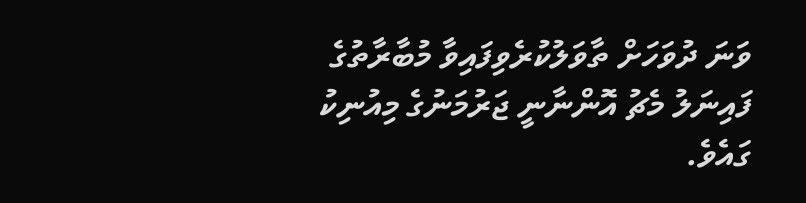ވަނަ ދުވަހަށް ތާވަލުކުރެވިފައިވާ މުބާރާތުގެ ފައިނަލު މެޗު އޮންނާނީ ޖަރުމަނުގެ މިއުނިކު ގައެވެ.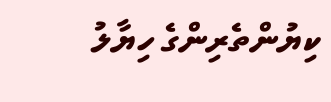ކިޔުންތެރިންގެ ހިޔާލު